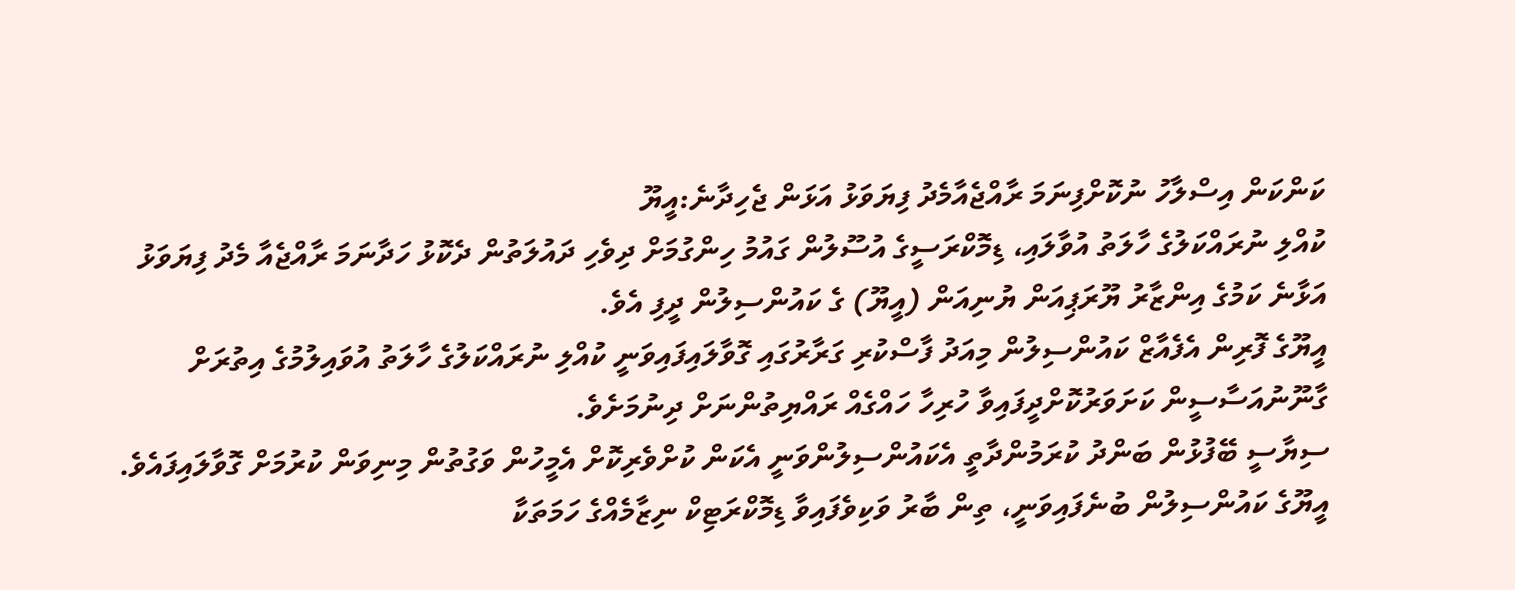ކަންކަން އިސްލާހު ނުކޮށްފިނަމަ ރާއްޖެއާމެދު ފިޔަވަޅު އަޅަން ޖެހިދާނެ:އީޔޫ
ކުއްލި ނުރައްކަލުގެ ހާލަތު އުވާލައި، ޑިމޮކްރަސީގެ އުސޫލުން ގައުމު ހިންގުމަށް ދިވެހި ދައުލަތުން ދެކޮޅު ހަދާނަމަ ރާއްޖެއާ މެދު ފިޔަވަޅު އަޅާނެ ކަމުގެ އިންޒާރު ޔޫރަޕިއަން ޔުނިއަން (އީޔޫ) ގެ ކައުންސިލުން ދީފި އެވެ.
އީޔޫގެ ފޮރިން އެފެއާޒް ކައުންސިލުން މިއަދު ފާސްކުރި ގަރާރުގައި ގޮވާލައިފައިވަނީ ކުއްލި ނުރައްކަލުގެ ހާލަތު އުވައިލުމުގެ އިތުރަށް ގާނޫނުއަސާސީން ކަށަވަރުކޮށްދީފައިވާ ހުރިހާ ހައްގެއް ރައްޔިތުންނަށް ދިނުމަށެވެ.
ސިޔާސީ ބޭފުޅުން ބަންދު ކުރަމުންދާތީ އެކައުންސިލުންވަނީ އެކަން ކުށްވެރިކޮށް އެމީހުން ވަގުތުން މިނިވަން ކުރުމަށް ގޮވާލައިފައެވެ.
އީޔޫގެ ކައުންސިލުން ބުނެފައިވަނީ، ތިން ބާރު ވަކިވެފައިވާ ޑިމޮކްރަޓިކް ނިޒާމެއްގެ ހަމަތަކާ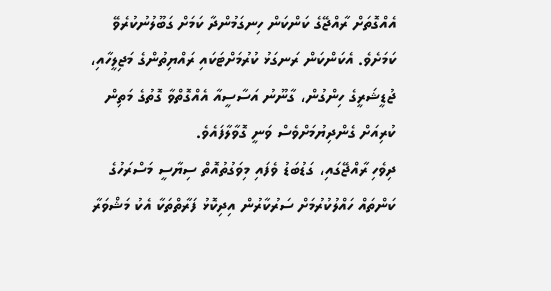އެއްގޮތަށް ރާއްޖޭގެ ކަންކަން ހިނގަމުންދާ ކަމަށް ގަބޫލުނުކުރެވޭ ކަމަށެވެ. އެކަންކަން ރަނގަޅު ކުރުމަށްޓަކައި ރައްޔިތުންގެ މަޖިލީހާއި، ޖުޑީޝަރީގެ ހިންގުން، ގާނޫނު އަސާސީއާ އެއްގޮތްވާ ގޮތުގެ މަތިން ކުރިއަށް ގެންދިޔުމަށްވެސް ވަނީ ގޮވާލާފައެވެ.
ދިވެހި ރާއްޖޭގައި، ގަޑުބަޑު ވެފައި މިވަގުތުއޮތް ސިޔާސީ މަސްރަހުގެ ކަންތައް ހައްލުކުރުމަށް ސަރުކާރުން އިދިކޮޅު ފަރާތްތަކާ އެކު މަޝްވަރާ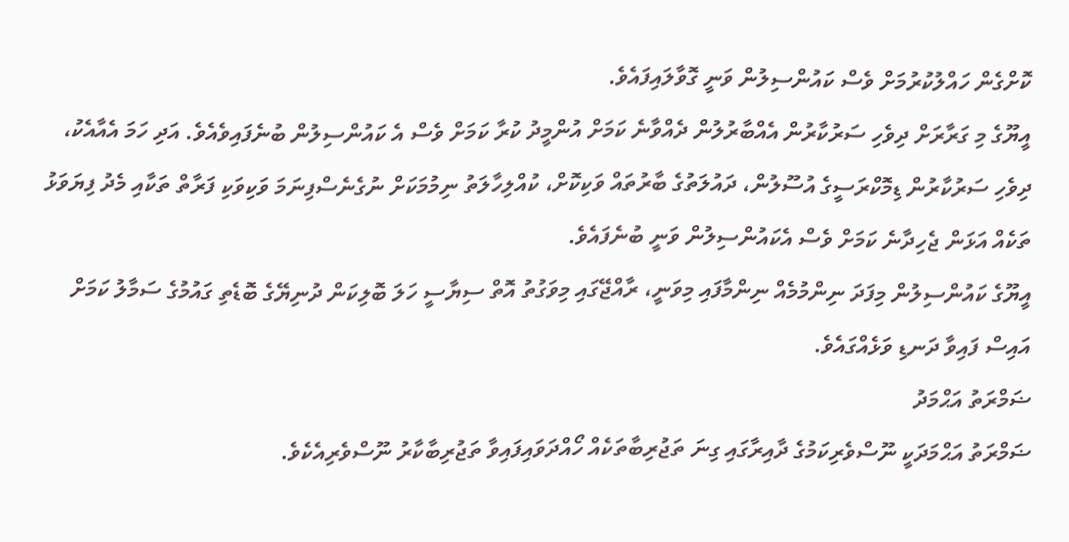ކޮށްގެން ހައްލުކުރުމަށް ވެސް ކައުންސިލުން ވަނީ ގޮވާލައިފައެވެ.
އީޔޫގެ މި ގަރާރަށް ދިވެހި ސަރުކާރުން އެއްބާރުލުން ދެއްވާނެ ކަމަށް އުންމީދު ކުރާ ކަމަށް ވެސް އެ ކައުންސިލުން ބުނެފައިވެއެވެ. އަދި ހަމަ އެއާއެކު، ދިވެހި ސަރުކާރުން ޑިމޮކްރަސީގެ އުސޫލުން، ދައުލަތުގެ ބާރުތައް ވަކިކޮށް، ކުއްލިހާލަތު ނިމުމަކަށް ނުގެނެސްފިނަމަ ވަކިވަކި ފަރާތް ތަކާއި މެދު ފިޔަވަޅު ތަކެއް އަޅަން ޖެހިދާނެ ކަމަށް ވެސް އެކައުންސިލުން ވަނީ ބުނެފައެވެ.
އީޔޫގެ ކައުންސިލުން މިފަދަ ނިންމުމެއް ނިންމާފައި މިވަނީ، ރާއްޖޭގައި މިވަގުތު އޮތް ސިޔާސީ ހަލަ ބޮލިކަން ދުނިޔޭގެ ބޮޑެތި ގައުމުގެ ސަމާލު ކަމަށް އައިސް ފައިވާ ދަނޑި ވަޅެއްގައެވެ.
ޟަމްރަތު އަޙްމަދު
ޟަމްރަތު އަޙްމަދަކީ ނޫސްވެރިކަމުގެ ދާއިރާގައި ގިނަ ތަޖުރިބާތަކެއް ހޯއްދަވައިފައިވާ ތަޖުރިބާކާރު ނޫސްވެރިއެކެވެ.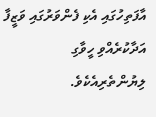އާފަތިހުގައި އެކި ފެންވަރުގައި ވަޒީފާ އަދާކުރެއްވި ހީވާގި ލިޔުންތެރިއެކެވެ.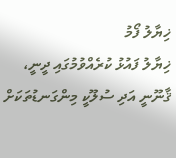ޚިޔާލު ފޯމު
ޚިޔާލު ފައުޅު ކުރެއްވުމުގައި ދީނީ، ޤާނޫނީ އަދި ސުލޫކީ މިންގަނޑުތަކަށް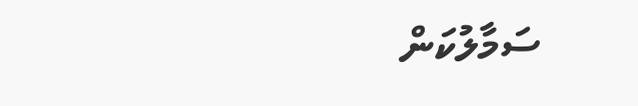ސަމާލުކަން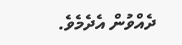ދެއްވުން އެދެމެވެ.